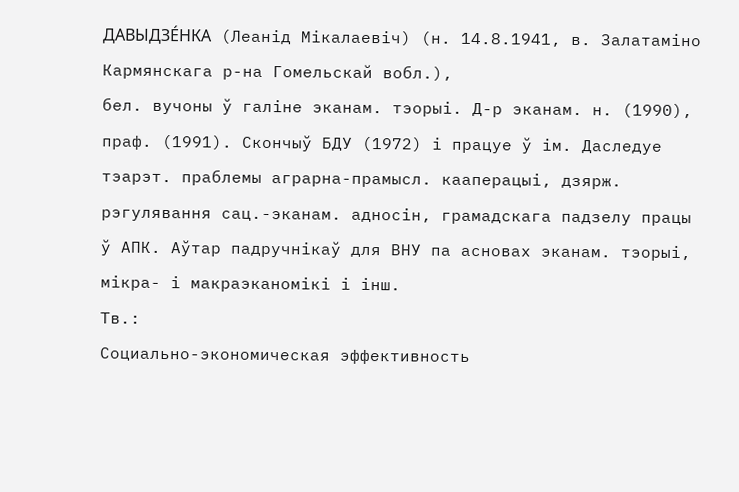ДАВЫДЗЕ́НКА (Леанід Мікалаевіч) (н. 14.8.1941, в. Залатаміно Кармянскага р-на Гомельскай вобл.),
бел. вучоны ў галіне эканам. тэорыі. Д-р эканам. н. (1990), праф. (1991). Скончыў БДУ (1972) і працуе ў ім. Даследуе тэарэт. праблемы аграрна-прамысл. кааперацыі, дзярж. рэгулявання сац.-эканам. адносін, грамадскага падзелу працы ў АПК. Аўтар падручнікаў для ВНУ па асновах эканам. тэорыі, мікра- і макраэканомікі і інш.
Тв.:
Социально-экономическая эффективность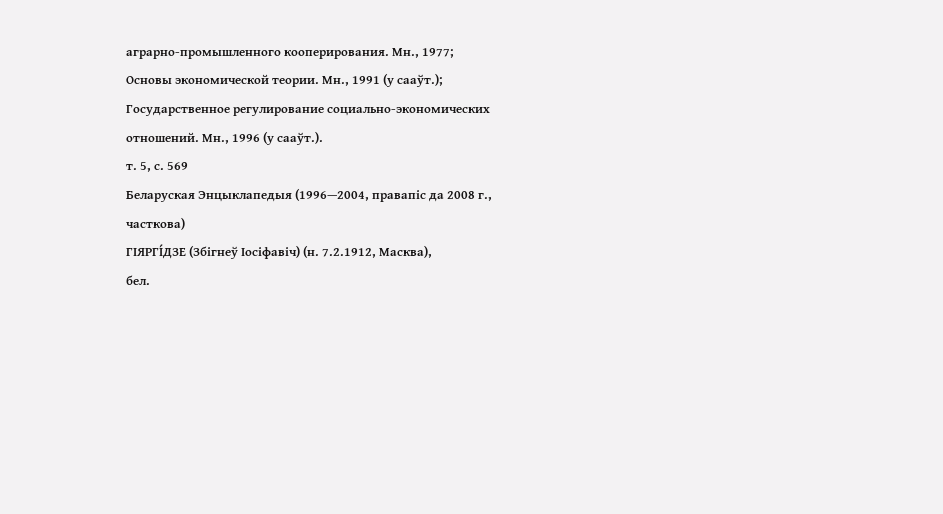аграрно-промышленного кооперирования. Мн., 1977;
Основы экономической теории. Мн., 1991 (у сааўт.);
Государственное регулирование социально-экономических отношений. Мн., 1996 (у сааўт.).
т. 5, с. 569
Беларуская Энцыклапедыя (1996—2004, правапіс да 2008 г., часткова)
ГІЯРГІ́ДЗЕ (Збігнеў Іосіфавіч) (н. 7.2.1912, Масква),
бел.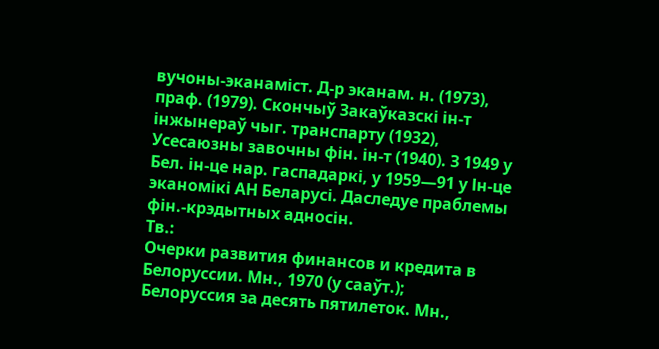вучоны-эканаміст. Д-р эканам. н. (1973), праф. (1979). Скончыў Закаўказскі ін-т інжынераў чыг. транспарту (1932), Усесаюзны завочны фін. ін-т (1940). З 1949 у Бел. ін-це нар. гаспадаркі, у 1959—91 у Ін-це эканомікі АН Беларусі. Даследуе праблемы фін.-крэдытных адносін.
Тв.:
Очерки развития финансов и кредита в Белоруссии. Мн., 1970 (у сааўт.);
Белоруссия за десять пятилеток. Мн.,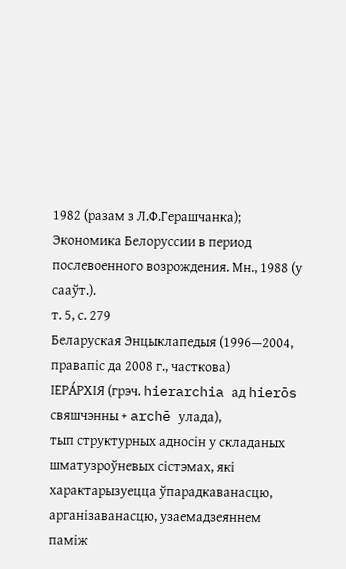1982 (разам з Л.Ф.Герашчанка);
Экономика Белоруссии в период послевоенного возрождения. Мн., 1988 (у сааўт.).
т. 5, с. 279
Беларуская Энцыклапедыя (1996—2004, правапіс да 2008 г., часткова)
ІЕРА́РХІЯ (грэч. hierarchia ад hierōs свяшчэнны + archē улада),
тып структурных адносін у складаных шматузроўневых сістэмах, які характарызуецца ўпарадкаванасцю, арганізаванасцю, узаемадзеяннем паміж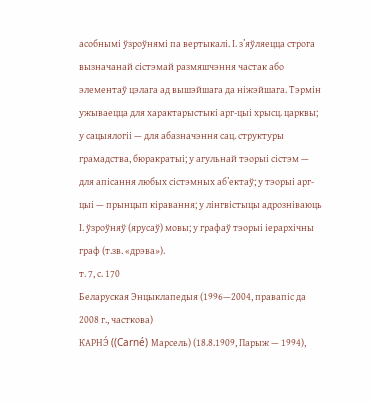асобнымі ўзроўнямі па вертыкалі. І. з’яўляецца строга вызначанай сістэмай размяшчэння частак або элементаў цэлага ад вышэйшага да ніжэйшага. Тэрмін ужываецца для характарыстыкі арг-цыі хрысц. царквы; у сацыялогіі — для абазначэння сац. структуры грамадства, бюракратыі; у агульнай тэорыі сістэм — для апісання любых сістэмных аб’ектаў; у тэорыі арг-цыі — прынцып кіравання; у лінгвістыцы адрозніваюць І. ўзроўняў (ярусаў) мовы; у графаў тэорыі іерархічны граф (т.зв. «дрэва»).
т. 7, с. 170
Беларуская Энцыклапедыя (1996—2004, правапіс да 2008 г., часткова)
КАРНЭ́ ((Carné) Марсель) (18.8.1909, Парыж — 1994),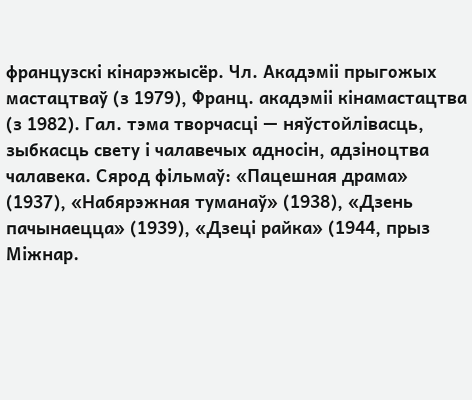французскі кінарэжысёр. Чл. Акадэміі прыгожых мастацтваў (з 1979), Франц. акадэміі кінамастацтва (з 1982). Гал. тэма творчасці — няўстойлівасць, зыбкасць свету і чалавечых адносін, адзіноцтва чалавека. Сярод фільмаў: «Пацешная драма» (1937), «Набярэжная туманаў» (1938), «Дзень пачынаецца» (1939), «Дзеці райка» (1944, прыз Міжнар.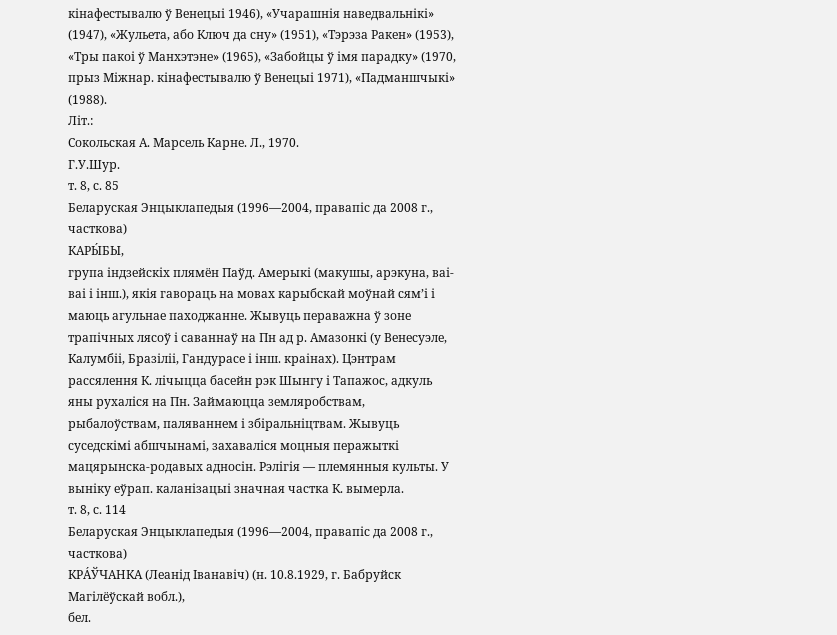кінафестывалю ў Венецыі 1946), «Учарашнія наведвальнікі» (1947), «Жульета, або Ключ да сну» (1951), «Тэрэза Ракен» (1953), «Тры пакоі ў Манхэтэне» (1965), «Забойцы ў імя парадку» (1970, прыз Міжнар. кінафестывалю ў Венецыі 1971), «Падманшчыкі» (1988).
Літ.:
Сокольская А. Марсель Карне. Л., 1970.
Г.У.Шур.
т. 8, с. 85
Беларуская Энцыклапедыя (1996—2004, правапіс да 2008 г., часткова)
КАРЫ́БЫ,
група індзейскіх плямён Паўд. Амерыкі (макушы, арэкуна, ваі-ваі і інш.), якія гавораць на мовах карыбскай моўнай сям’і і маюць агульнае паходжанне. Жывуць пераважна ў зоне трапічных лясоў і саваннаў на Пн ад р. Амазонкі (у Венесуэле, Калумбіі, Бразіліі, Гандурасе і інш. краінах). Цэнтрам рассялення К. лічыцца басейн рэк Шынгу і Тапажос, адкуль яны рухаліся на Пн. Займаюцца земляробствам, рыбалоўствам, паляваннем і збіральніцтвам. Жывуць суседскімі абшчынамі, захаваліся моцныя перажыткі мацярынска-родавых адносін. Рэлігія — племянныя культы. У выніку еўрап. каланізацыі значная частка К. вымерла.
т. 8, с. 114
Беларуская Энцыклапедыя (1996—2004, правапіс да 2008 г., часткова)
КРА́ЎЧАНКА (Леанід Іванавіч) (н. 10.8.1929, г. Бабруйск Магілёўскай вобл.),
бел.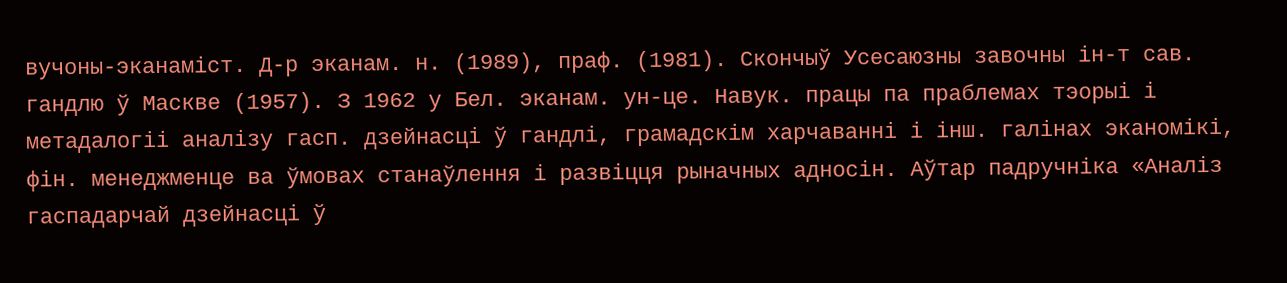вучоны-эканаміст. Д-р эканам. н. (1989), праф. (1981). Скончыў Усесаюзны завочны ін-т сав. гандлю ў Маскве (1957). З 1962 у Бел. эканам. ун-це. Навук. працы па праблемах тэорыі і метадалогіі аналізу гасп. дзейнасці ў гандлі, грамадскім харчаванні і інш. галінах эканомікі, фін. менеджменце ва ўмовах станаўлення і развіцця рыначных адносін. Аўтар падручніка «Аналіз гаспадарчай дзейнасці ў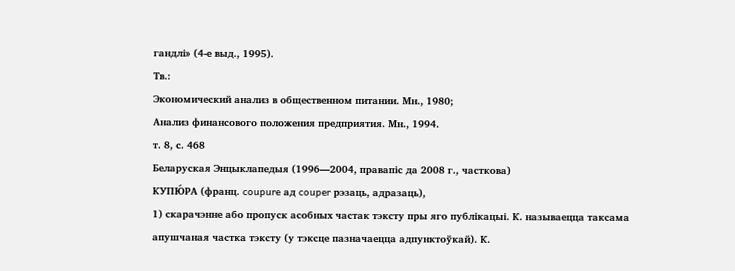гандлі» (4-е выд., 1995).
Тв.:
Экономический анализ в общественном питании. Мн., 1980;
Анализ финансового положения предприятия. Мн., 1994.
т. 8, с. 468
Беларуская Энцыклапедыя (1996—2004, правапіс да 2008 г., часткова)
КУПЮ́РА (франц. coupure ад couper рэзаць, адразаць),
1) скарачэнне або пропуск асобных частак тэксту пры яго публікацыі. К. называецца таксама апушчаная частка тэксту (у тэксце пазначаецца адпунктоўкай). К.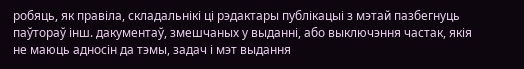робяць, як правіла, складальнікі ці рэдактары публікацыі з мэтай пазбегнуць паўтораў інш. дакументаў, змешчаных у выданні, або выключэння частак, якія не маюць адносін да тэмы, задач і мэт выдання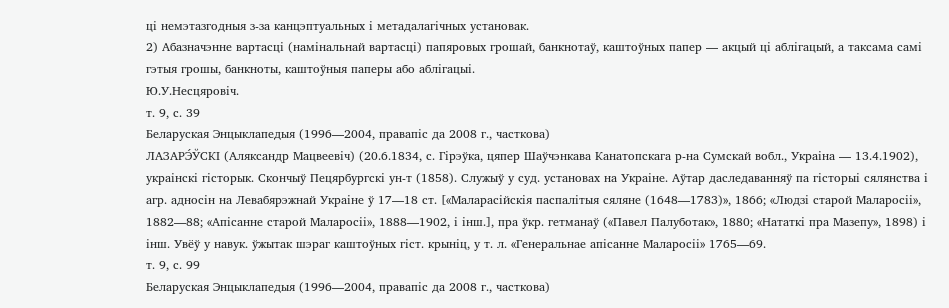ці немэтазгодныя з-за канцэптуальных і метадалагічных установак.
2) Абазначэнне вартасці (намінальнай вартасці) папяровых грошай, банкнотаў, каштоўных папер — акцый ці аблігацый, а таксама самі гэтыя грошы, банкноты, каштоўныя паперы або аблігацыі.
Ю.У.Несцяровіч.
т. 9, с. 39
Беларуская Энцыклапедыя (1996—2004, правапіс да 2008 г., часткова)
ЛАЗАРЭ́ЎСКІ (Аляксандр Мацвеевіч) (20.6.1834, с. Гірэўка, цяпер Шаўчэнкава Канатопскага р-на Сумскай вобл., Украіна — 13.4.1902),
украінскі гісторык. Скончыў Пецярбургскі ун-т (1858). Служыў у суд. установах на Украіне. Аўтар даследаванняў па гісторыі сялянства і агр. адносін на Левабярэжнай Украіне ў 17—18 ст. [«Маларасійскія паспалітыя сяляне (1648—1783)», 1866; «Людзі старой Маларосіі», 1882—88; «Апісанне старой Маларосіі», 1888—1902, і інш.], пра ўкр. гетманаў («Павел Палуботак», 1880; «Нататкі пра Мазепу», 1898) і інш. Увёў у навук. ўжытак шэраг каштоўных гіст. крыніц, у т. л. «Генеральнае апісанне Маларосіі» 1765—69.
т. 9, с. 99
Беларуская Энцыклапедыя (1996—2004, правапіс да 2008 г., часткова)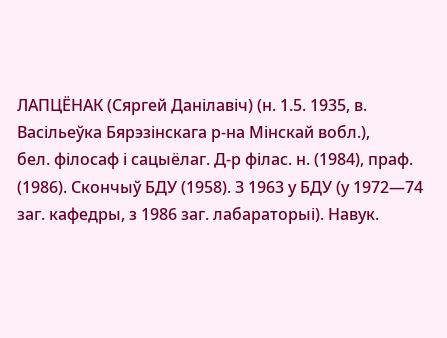ЛАПЦЁНАК (Сяргей Данілавіч) (н. 1.5. 1935, в. Васільеўка Бярэзінскага р-на Мінскай вобл.),
бел. філосаф і сацыёлаг. Д-р філас. н. (1984), праф. (1986). Скончыў БДУ (1958). З 1963 у БДУ (у 1972—74 заг. кафедры, з 1986 заг. лабараторыі). Навук.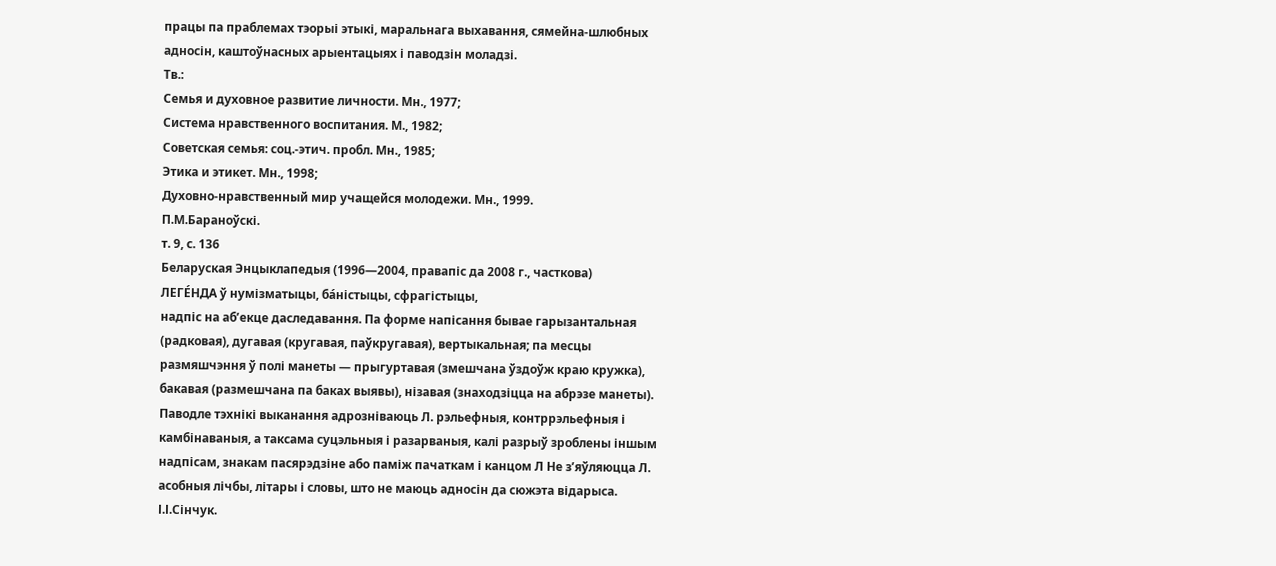працы па праблемах тэорыі этыкі, маральнага выхавання, сямейна-шлюбных адносін, каштоўнасных арыентацыях і паводзін моладзі.
Тв.:
Семья и духовное развитие личности. Мн., 1977;
Система нравственного воспитания. М., 1982;
Советская семья: соц.-этич. пробл. Мн., 1985;
Этика и этикет. Мн., 1998;
Духовно-нравственный мир учащейся молодежи. Мн., 1999.
П.М.Бараноўскі.
т. 9, с. 136
Беларуская Энцыклапедыя (1996—2004, правапіс да 2008 г., часткова)
ЛЕГЕ́НДА ў нумізматыцы, ба́ністыцы, сфрагістыцы,
надпіс на аб’екце даследавання. Па форме напісання бывае гарызантальная (радковая), дугавая (кругавая, паўкругавая), вертыкальная; па месцы размяшчэння ў полі манеты — прыгуртавая (змешчана ўздоўж краю кружка), бакавая (размешчана па баках выявы), нізавая (знаходзіцца на абрэзе манеты). Паводле тэхнікі выканання адрозніваюць Л. рэльефныя, контррэльефныя і камбінаваныя, а таксама суцэльныя і разарваныя, калі разрыў зроблены іншым надпісам, знакам пасярэдзіне або паміж пачаткам і канцом Л Не з’яўляюцца Л. асобныя лічбы, літары і словы, што не маюць адносін да сюжэта відарыса.
І.І.Сінчук.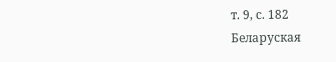т. 9, с. 182
Беларуская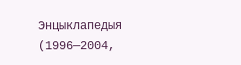Энцыклапедыя (1996—2004,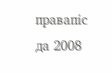правапіс да 2008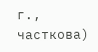г., часткова)